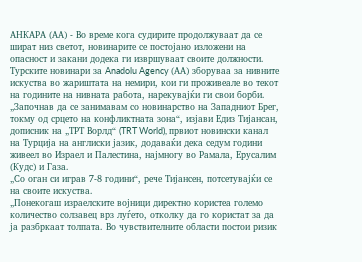АНКАРА (АА) - Во време кога судирите продолжуваат да се шират низ светот, новинарите се постојано изложени на опасност и закани додека ги извршуваат своите должности.
Турските новинари за Anadolu Agency (АА) зборуваа за нивните искуства во жариштата на немири, кои ги проживеале во текот на годините на нивната работа, нарекувајќи ги свои борби.
„Започнав да се занимавам со новинарство на Западниот Брег, токму од срцето на конфликтната зона“, изјави Едиз Тијансан, дописник на „ТРТ Ворлд“ (TRT World), првиот новински канал на Турција на англиски јазик, додаваќи дека седум години живеел во Израел и Палестина, најмногу во Рамала, Ерусалим (Кудс) и Газа.
„Со оган си играв 7-8 години“, рече Тијансен, потсетувајќи се на своите искуства.
„Понекогаш израелските војници директно користеа големо количество солзавец врз луѓето, отколку да го користат за да ја разбркаат толпата. Во чувствителните области постои ризик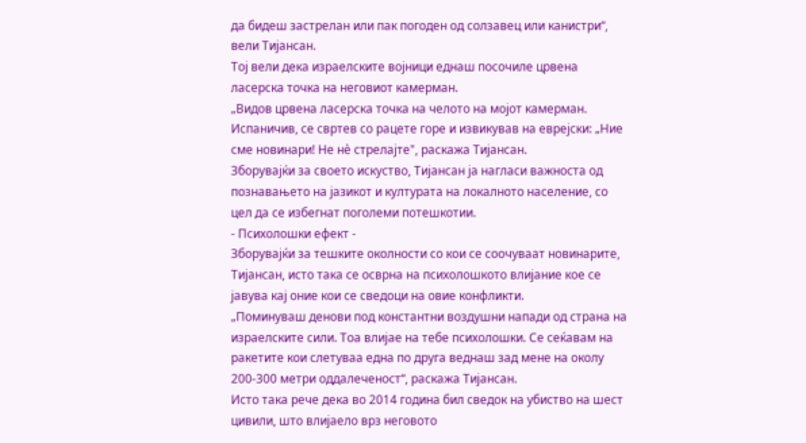да бидеш застрелан или пак погоден од солзавец или канистри“, вели Тијансан.
Тој вели дека израелските војници еднаш посочиле црвена ласерска точка на неговиот камерман.
„Видов црвена ласерска точка на челото на мојот камерман. Испаничив, се свртев со рацете горе и извикував на еврејски: „Ние сме новинари! Не нѐ стрелајте", раскажа Тијансан.
Зборувајќи за своето искуство, Тијансан ја нагласи важноста од познавањето на јазикот и културата на локалното население, со цел да се избегнат поголеми потешкотии.
- Психолошки ефект -
Зборувајќи за тешките околности со кои се соочуваат новинарите, Тијансан, исто така се осврна на психолошкото влијание кое се јавува кај оние кои се сведоци на овие конфликти.
„Поминуваш денови под константни воздушни напади од страна на израелските сили. Тоа влијае на тебе психолошки. Се сеќавам на ракетите кои слетуваа една по друга веднаш зад мене на околу 200-300 метри оддалеченост“, раскажа Тијансан.
Исто така рече дека во 2014 година бил сведок на убиство на шест цивили, што влијаело врз неговото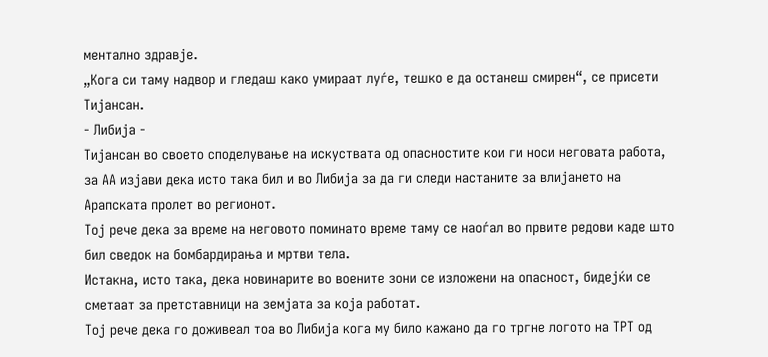ментално здравје.
„Кога си таму надвор и гледаш како умираат луѓе, тешко е да останеш смирен“, се присети Тијансан.
- Либија -
Tијансан во своето споделување на искуствата од опасностите кои ги носи неговата работа, за АА изјави дека исто така бил и во Либија за да ги следи настаните за влијането на Арапската пролет во регионот.
Тој рече дека за време на неговото поминато време таму се наоѓал во првите редови каде што бил сведок на бомбардирања и мртви тела.
Истакна, исто така, дека новинарите во воените зони се изложени на опасност, бидејќи се сметаат за претставници на земјата за која работат.
Тој рече дека го доживеал тоа во Либија кога му било кажано да го тргне логото на ТРТ од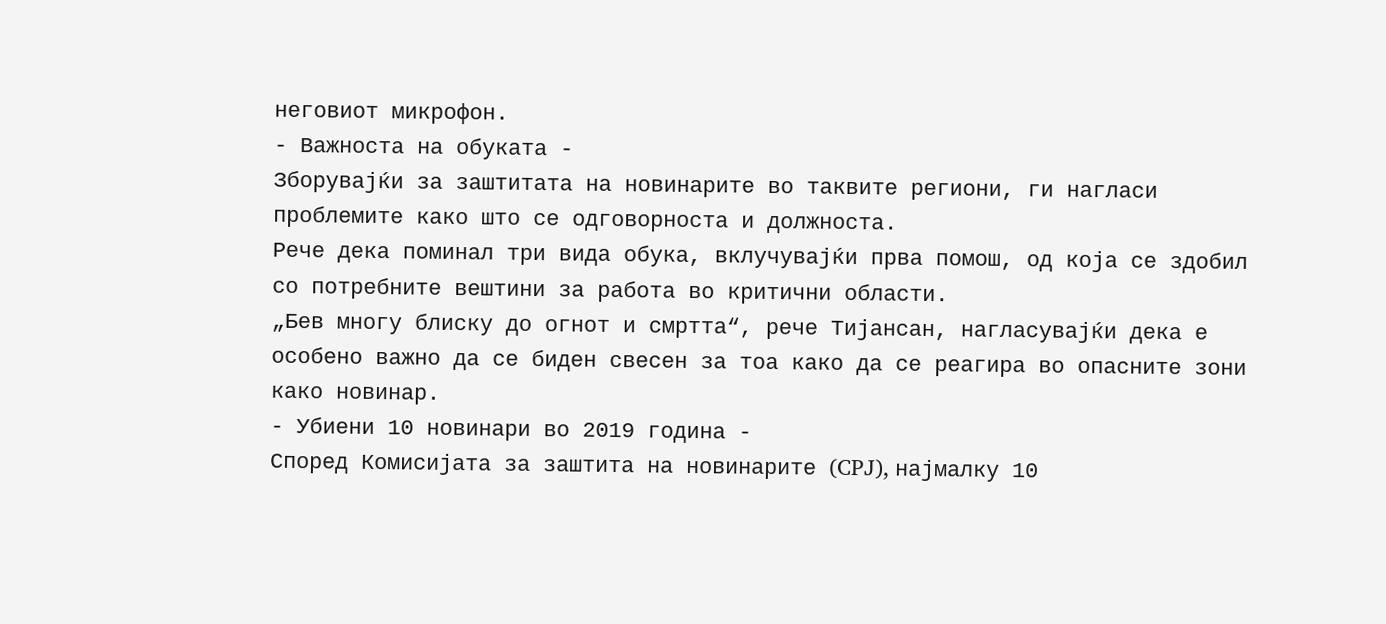неговиот микрофон.
- Важноста на обуката -
Зборувајќи за заштитата на новинарите во таквите региони, ги нагласи проблемите како што се одговорноста и должноста.
Рече дека поминал три вида обука, вклучувајќи прва помош, од која се здобил со потребните вештини за работа во критични области.
„Бев многу блиску до огнот и смртта“, рече Тијансан, нагласувајќи дека е особено важно да се биден свесен за тоа како да се реагира во опасните зони како новинар.
- Убиени 10 новинари во 2019 година -
Според Комисијата за заштита на новинарите (CPJ), најмалку 10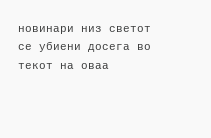новинари низ светот се убиени досега во текот на оваа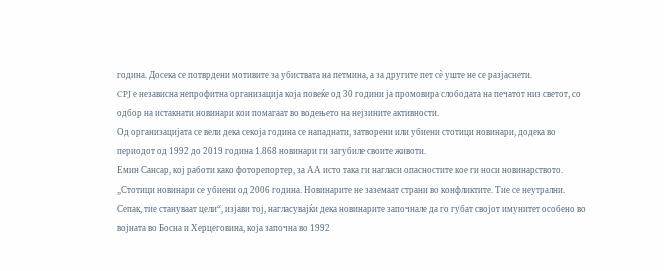година. Досека се потврдени мотивите за убиствата на петмина, а за другите пет сѐ уште не се разјаснети.
CPJ е независна непрофитна организација која повеќе од 30 години ја промовира слободата на печатот низ светот, со одбор на истакнати новинари кои помагаат во водењето на нејзините активности.
Од организацијата се вели дека секоја година се нападнати, затворени или убиени стотици новинари, додека во периодот од 1992 до 2019 година 1.868 новинари ги загубиле своите животи.
Емин Сансар, кој работи како фоторепортер, за АА исто така ги нагласи опасностите кое ги носи новинарството.
„Стотици новинари се убиени од 2006 година. Новинарите не заземаат страни во конфликтите. Тие се неутрални. Сепак, тие стануваат цели“, изјави тој, нагласувајќи дека новинарите започнале да го губат својот имунитет особено во војната во Босна и Херцеговина, која започна во 1992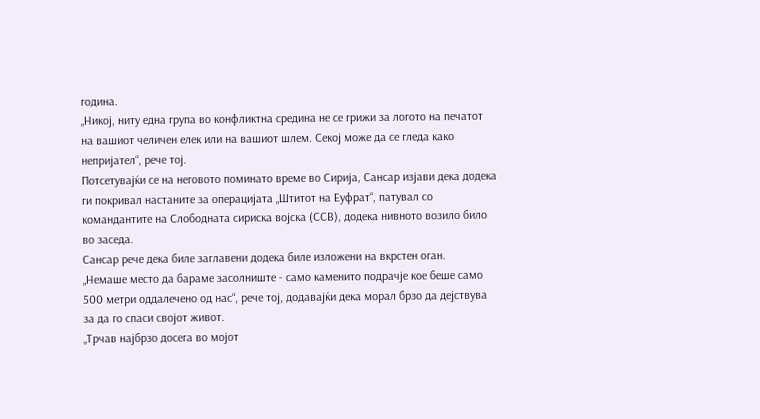година.
„Никој, ниту една група во конфликтна средина не се грижи за логото на печатот на вашиот челичен елек или на вашиот шлем. Секој може да се гледа како непријател“, рече тој.
Потсетувајќи се на неговото поминато време во Сирија, Сансар изјави дека додека ги покривал настаните за операцијата „Штитот на Еуфрат“, патувал со командантите на Слободната сириска војска (ССВ), додека нивното возило било во заседа.
Сансар рече дека биле заглавени додека биле изложени на вкрстен оган.
„Немаше место да бараме засолниште - само каменито подрачје кое беше само 500 метри оддалечено од нас“, рече тој, додавајќи дека морал брзо да дејствува за да го спаси својот живот.
„Трчав најбрзо досега во мојот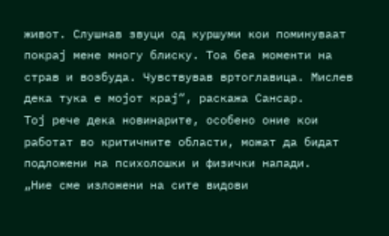живот. Слушнав звуци од куршуми кои поминуваат покрај мене многу блиску. Тоа беа моменти на страв и возбуда. Чувствував вртоглавица. Мислев дека тука е мојот крај“, раскажа Сансар.
Тој рече дека новинарите, особено оние кои работат во критичните области, можат да бидат подложени на психолошки и физички напади.
„Ние сме изложени на сите видови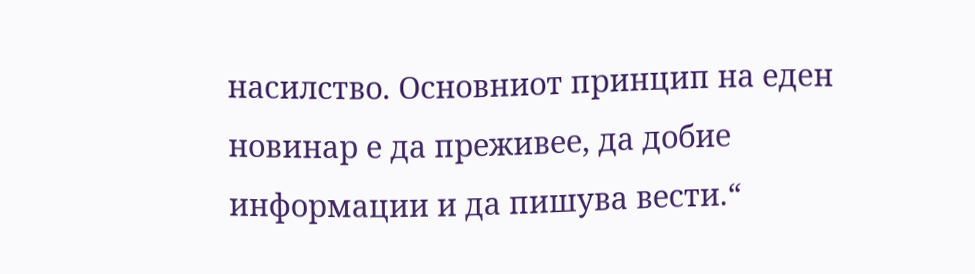насилство. Основниот принцип на еден новинар е да преживее, да добие информации и да пишува вести.“